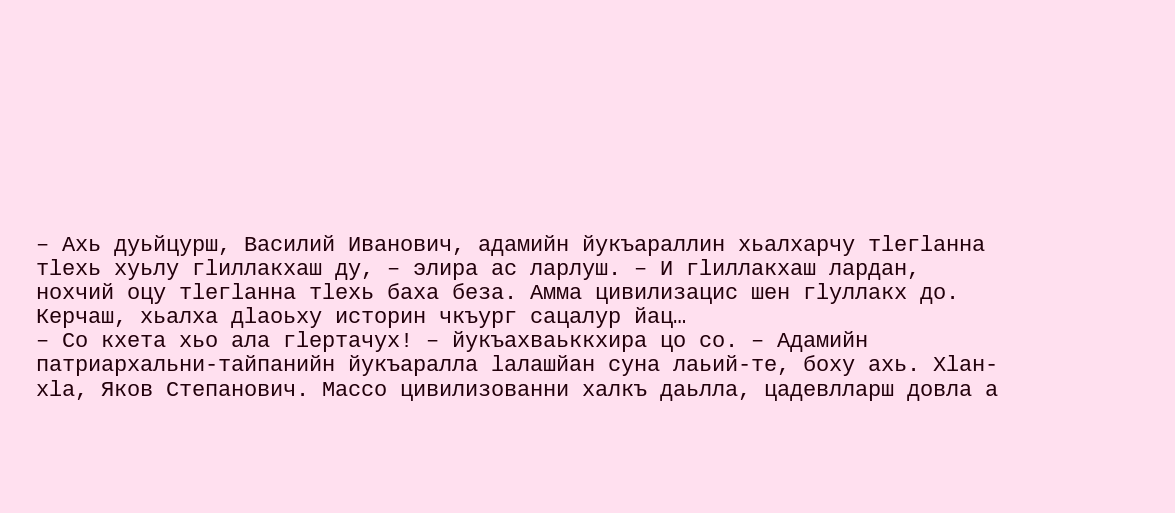– Ахь дуьйцурш, Василий Иванович, адамийн йукъараллин хьалхарчу тӏегӏанна тӏехь хуьлу гӏиллакхаш ду, – элира ас ларлуш. – И гӏиллакхаш лардан, нохчий оцу тӏегӏанна тӏехь баха беза. Амма цивилизацис шен гӏуллакх до. Керчаш, хьалха дӏаоьху историн чкъург сацалур йац…
– Со кхета хьо ала гӏертачух! – йукъахваьккхира цо со. – Адамийн патриархальни-тайпанийн йукъаралла ӏалашйан суна лаьий-те, боху ахь. Хӏан-хӏа, Яков Степанович. Массо цивилизованни халкъ даьлла, цадевлларш довла а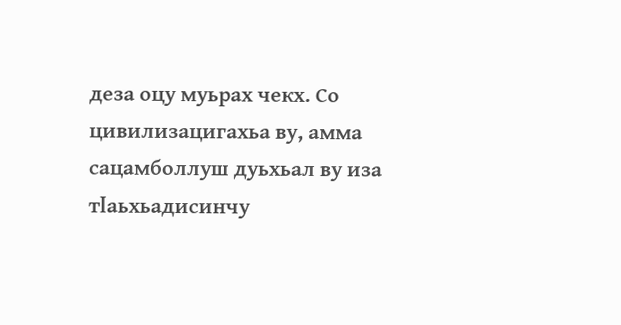деза оцу муьрах чекх. Со цивилизацигахьа ву, амма сацамболлуш дуьхьал ву иза тӏаьхьадисинчу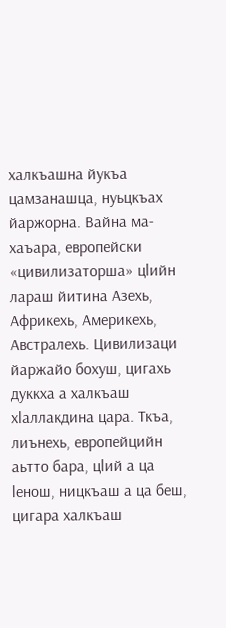халкъашна йукъа цамзанашца, нуьцкъах йаржорна. Вайна ма-хаъара, европейски «цивилизаторша» цӏийн лараш йитина Азехь, Африкехь, Америкехь, Австралехь. Цивилизаци йаржайо бохуш, цигахь дуккха а халкъаш хӏаллакдина цара. Ткъа, лиънехь, европейцийн аьтто бара, цӏий а ца ӏенош, ницкъаш а ца беш, цигара халкъаш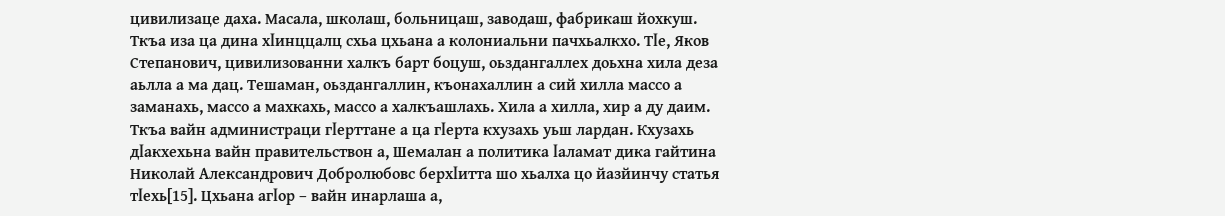цивилизаце даха. Масала, школаш, больницаш, заводаш, фабрикаш йохкуш. Ткъа иза ца дина хӏинццалц схьа цхьана а колониальни пачхьалкхо. Тӏе, Яков Степанович, цивилизованни халкъ барт боцуш, оьздангаллех доьхна хила деза аьлла а ма дац. Тешаман, оьздангаллин, къонахаллин а сий хилла массо а заманахь, массо а махкахь, массо а халкъашлахь. Хила а хилла, хир а ду даим. Ткъа вайн администраци гӏерттане а ца гӏерта кхузахь уьш лардан. Кхузахь дӏакхехьна вайн правительствон а, Шемалан а политика ӏаламат дика гайтина Николай Александрович Добролюбовс берхӏитта шо хьалха цо йазйинчу статья тӏехь[15]. Цхьана агӏор – вайн инарлаша а,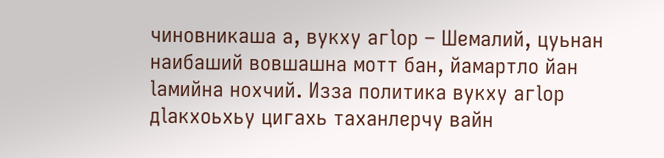чиновникаша а, вукху агӏор – Шемалий, цуьнан наибаший вовшашна мотт бан, йамартло йан ӏамийна нохчий. Изза политика вукху агӏор дӏакхоьхьу цигахь таханлерчу вайн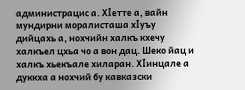администрацис а. Хӏетте а, вайн мундирни моралисташа хӏуъу дийцахь а, нохчийн халкъ кхечу халкъел цхьа чо а вон дац. Шеко йац и халкъ хьекъале хиларан. Хӏинцале а дуккха а нохчий бу кавказски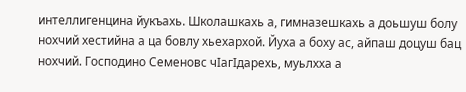интеллигенцина йукъахь. Школашкахь а, гимназешкахь а доьшуш болу нохчий хестийна а ца бовлу хьехархой. Йуха а боху ас, айпаш доцуш бац нохчий. Господино Семеновс чӏагӏдарехь, муьлхха а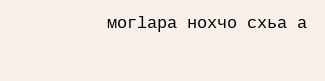могӏара нохчо схьа а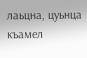лаьцна, цуьнца къамел